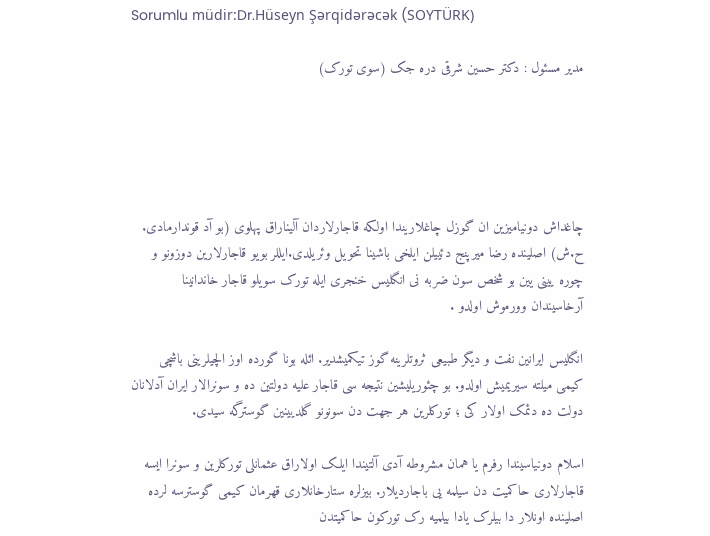Sorumlu müdir:Dr.Hüseyn Şərqidərəcək (SOYTÜRK)

مدیر مسئول : دکتر حسین شرقی دره جک (سوی تورک)





چاغداش دونیامیزین ان گوزل چاغلاریندا اولکه قاجارلاردان آلیناراق پهلوی (بو آد قوندارمادی. ح.ش) اصلینده رضا میرپنج دئییلن ایلخی باشینا تحویل وئریلدی.ایللر بویو قاجارلارین دوزونو و چوره یینی یین بو شخص سون ضربه نی انگلیس خنجری ایله تورک سویلو قاجار خاندانینا آرخاسیندان وورموش اولدو .

انگلیس ایرانین نفت و دیگر طبیعی ثروتلرینه گوز تیکمیشدیر. ائله بونا گورده اوز الچیلرینی باشچی کیمی میلته سیریمیش اولدو. بو چئوریلیشین نتیجه سی قاجار علیه دولتین ده و سونرالار ایران آدلانان دولت ده دئمک اولار کی ؛ تورکلرین هر جهت دن سونونو گلدیینین گوسترگه سیدی.

اسلام دونیاسیندا رفرم یا همان مشروطه آدی آلتیندا ایلک اولاراق عثمانلی تورکلرین و سونرا ایسه قاجارلاری حاکمیت دن سیلمه یی باجاردیلار. بیزلره ستارخانلاری قهرمان کیمی گوسترسه لرده اصلینده اونلار دا بیلرک یادا بیلمیه رک تورکون حاکمیتدن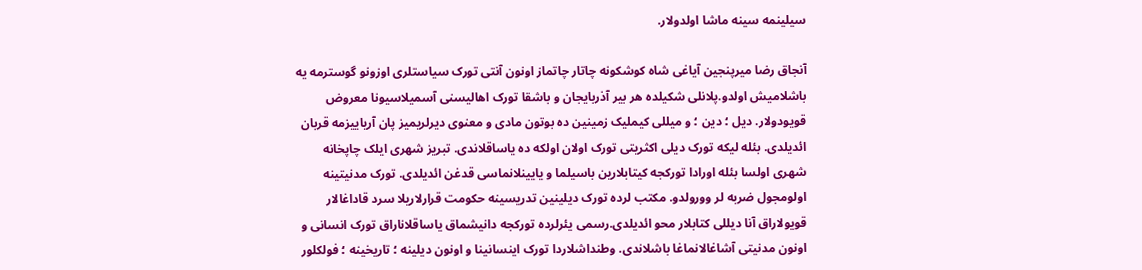سیلینمه سینه ماشا اولدولار.

آنجاق رضا میرپنجین آیاغی شاه کوشکونه چاتار چاتماز اونون آنتی تورک سیاستلری اوزونو گوسترمه یه باشلامیش اولدو.پلانلی شکیلده هر بیر آذربایجان و باشقا تورک اهالیسنی آسمیلاسیونا معروض قویودولار. دیل ؛ دین ؛ و میللی کیملیک زمینین ده بوتون مادی و معنوی دیرلریمیز پان آریاییزمه قربان ائدیلدی. بئله لیکه تورک دیلی اکثریتی تورک اولان اولکه ده یاساقلاندی. تبریز شهری ایلک چاپخانه شهری اولسا بئله اورادا تورکجه کیتابلارین باسیلما و یایینلانماسی قدغن ائدیلدی. تورک مدنیتینه اولومجول ضربه لر وورولدو. مکتب لرده تورک دیلینین تدریسینه حکومت قرارلاریلا سرد قاداغالار قویولاراق آنا دیللی کتابلار محو ائدیلدی.رسمی یئرلرده تورکجه دانیشماق یاساقلاناراق تورک انسانی و اونون مدنیتی آشاغالانماغا باشلاندی. وطنداشلاردا تورک اینسانینا و اونون دیلینه ؛ تاریخینه ؛ فولکلور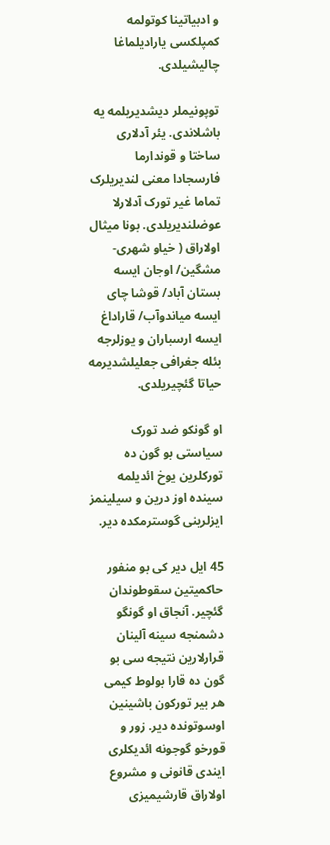و ادبیاتینا کوتولمه کمپلکسی یارادیلماغا چالیشیلدی.

توپونیملر دیشدیریلمه یه باشلاندی. یئر آدلاری ساختا و قوندارما فارسجادا معنی لندیریلرک تماما غیر تورک آدلارلا عوضلندیریلدی. بونا میثال اولاراق ( خیاو شهری- مشگین/ اوجان ایسه بستان آباد/ قوشا چای ایسه میاندوآب/ قاراداغ ایسه ارسباران و یوزلرجه بئله جغرافی جعلیلشدیرمه حیاتا گئچیریلدی.

او گونکو ضد تورک سیاستی بو گون ده تورکلرین یوخ ائدیلمه سینده اوز درین و سیلینمز ایزلرینی گوسترمکده دیر.

45 ایل دیر کی بو منفور حاکمیتین سقوطوندان گئچیر. آنجاق او گونگو دشمنجه سینه آلینان قرارلارین نتیجه سی بو گون ده قارا بولوط کیمی هر بیر تورکون باشینین اوسوتونده دیر. زور و قورخو گوجونه ائدیکلری ایندی قانونی و مشروع اولاراق قارشیمیزی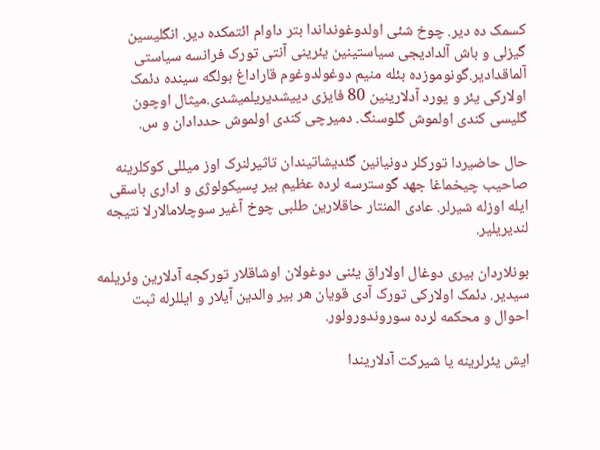کسمک ده دیر. چوخ شئی اولدوغونداندا بتر داوام ائتمکده دیر. انگلیسین گیزلی و باش آلدادیجی سیاستینین یئرینی آنتی تورک فرانسه سیاستی آلماقدادیر.گونوموزده بئله منیم دوغولدوغوم قاراداغ بولگه سینده دئمک اولارکی یئر و یورد آدلارینین 80 فایزی دییشدیریلمیشدی.میثال اوچون گلیسی کندی اولموش گلوسنگ. دمیرچی کندی اولموش حددادان و س.

حال حاضیردا تورکلر دونیانین گئدیشاتیندان تاثیرلنرک اوز میللی کوکلرینه صاحیب چیخماغا جهد گوسترسه لرده عظیم بیر پسیکولوژی و اداری باسقی ایله اوزله شیرلر. عادی المنتار حاقلارین طلبی چوخ آغیر سوچلامالارلا نتیجه لندیریلیر.

بونلاردان بیری دوغال اولاراق یئنی دوغولان اوشاقلار تورکجه آدلارین وئریلمه سیدیر. دئمک اولارکی تورک آدی قویان هر بیر والدین آیلار و ایللرله ثبت احوال و محکمه لرده سوروندورولور.

ایش یئرلرینه یا شیرکت آدلاریندا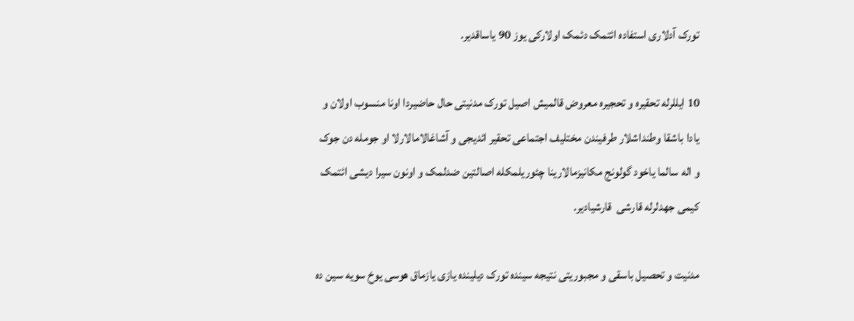تورک آدلاری استفاده ائتمک دئمک اولارکی یوز 90 یاساقدیر.

10 ایللرله تحقیره و تحجیره معروض قالمیش اصیل تورک مدنیتی حال حاضیردا اونا منسوب اولان و یادا باشقا وطنداشلار طرفیندن مختلیف اجتماعی تحقیر ائدیجی و آشاغالامالارلا او جومله دن جوک و اله سالما یاخود گولونج مکانیزمالارینا چئوریلمکله اصالتین ضدلمک و اونون سیرا دیشی ائتمک کیمی جهدلرله قارشی  قارشیادیر.

مدنیت و تحصیل باسقی و مجبوریتی نتیجه سینده تورک دیلینده یازی یازماق هوسی یوخ سویه سین ده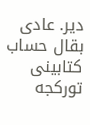دیر. عادی بقال حساب کتابینی تورکجه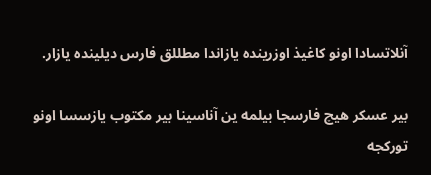آنلاتسادا اونو کاغیذ اوزرینده یازاندا مطللق فارس دیلینده یازار.

بیر عسکر هیچ فارسجا بیلمه ین آناسینا بیر مکتوب یازسسا اونو تورکجه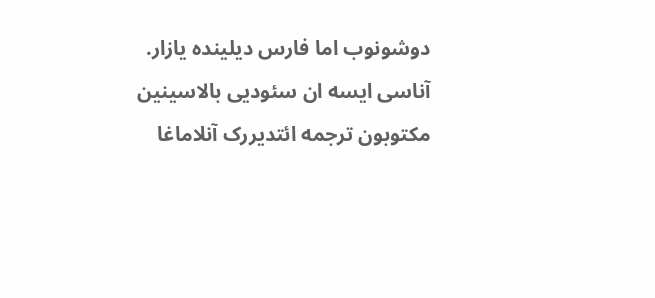دوشونوب اما فارس دیلینده یازار. آناسی ایسه ان سئودیی بالاسینین مکتوبون ترجمه ائتدیررک آنلاماغا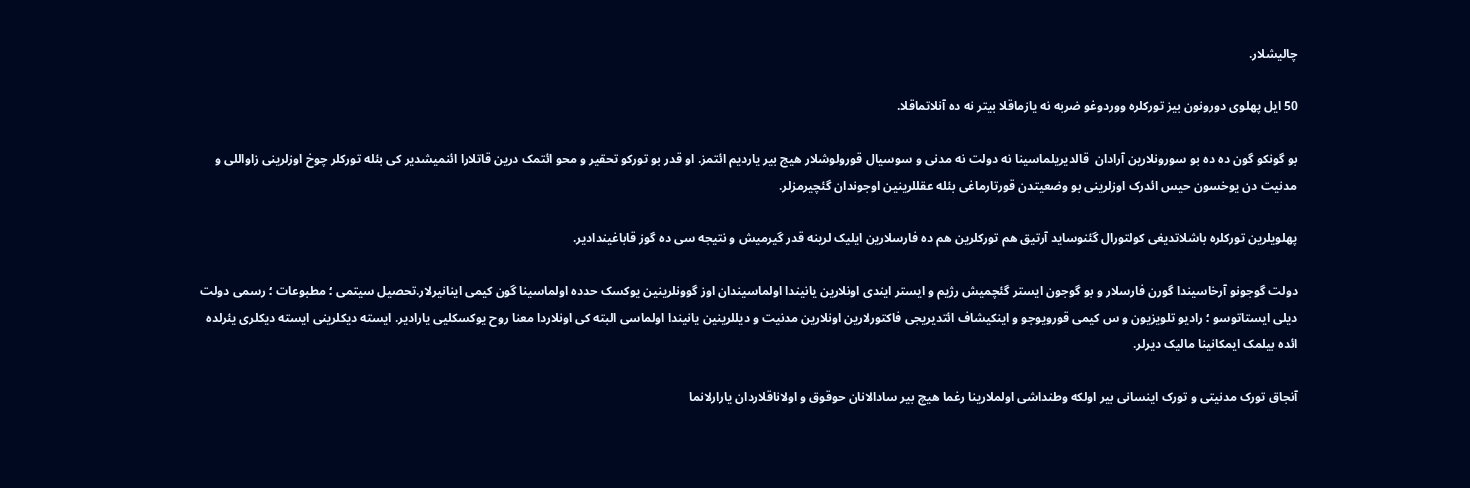چالیشلار.

50 ایل پهلوی دورونون بیز تورکلره ووردوغو ضربه نه یازماقلا بیتر نه ده آنلاتماقلا.

بو گونکو گون ده ده بو سورونلارین آرادان  قالدیریلماسینا نه دولت نه مدنی و سوسیال قورولوشلار هیج بیر یاردیم ائتمز. او قدر بو تورکو تحقیر و محو ائتمک درین قاتلارا ائنمیشدیر کی بئله تورکلر چوخ اوزلرینی زاواللی و مدنیت دن یوخسون حیس ائدرک اوزلرینی بو وضعیتدن قورتارماغی بئله عقللرینین اوجوندان گئچیرمزلر.

پهلویلرین تورکلره باشلاتدیغی کولتورال گئنوساید آرتیق هم تورکلرین هم ده فارسلارین ایلیک لرینه قدر گیرمیش و نتیجه سی ده گوز قاباغیندادیر.

دولت گوجونو آرخاسیندا گورن فارسلار و بو گوجون ایستر گئچمیش رژیم و ایستر ایندی اونلارین یانیندا اولماسیندان اوز گوونلرینین یوکسک حدده اولماسینا گون کیمی اینانیرلار.تحصیل سیتمی ؛ مطبوعات ؛ رسمی دولت دیلی ایستاتوسو ؛ رادیو تلویزیون و س کیمی قورویوجو و اینکیشاف ائتدیریجی فاکتورلارین اونلارین مدنیت و دیللرینین یانیندا اولماسی البته کی اونلاردا معنا روح یوکسکلیی یارادیر. ایسته دیکلرینی ایسته دیکلری یئرلده ائده بیلمک ایمکانینا مالیک دیرلر.

آنجاق تورک مدنیتی و تورک اینسانی بیر اولکه وطنداشی اولملارینا رغما هیچ بیر سادالانان حوقوق و اولاناقلاردان یارارلانما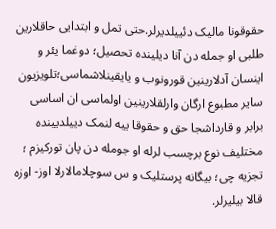حقوقونا مالیک دئییلدیرلر.حتی تمل و ابتدایی حاقلارین طلبی او جمله دن آنا دیلینده تحصیل؛ دوغما یئر و اینسان آدلارینین قورونوب و یایقینلاشماسی؛تلویزیون  سایر مطبوع ارگان وارلقلارینین اولماسی ان اساسی برابر و قارداشجا حق و حقوقا ییه لنمک دییلدیینده مختلیف نوع برچسب لرله او جومله دن پان تورکیزم ؛ تجزیه چی؛ بیگانه پرستلیک و س سوچلامالارلا اوز- اوزه قالا بیلیرلر.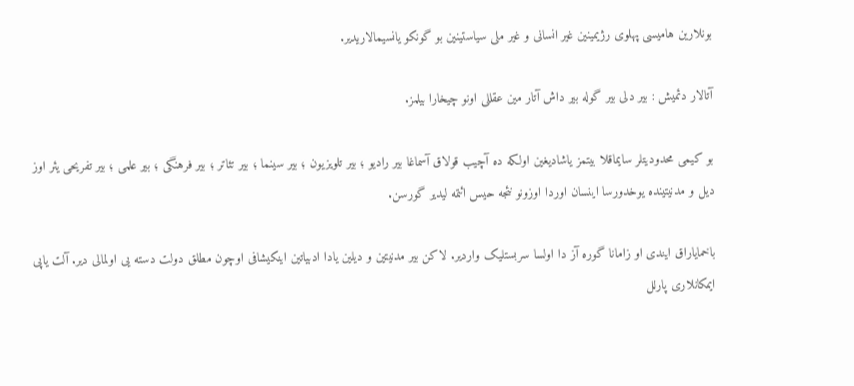بونلارین هامیسی پهلوی رژیمینین غیر انسانی و غیر ملی سیاستینین بو گونکو یانسیمالاریدیر.

آتالار دئمیش : بیر دلی بیر گوله بیر داش آتار مین عقللی اونو چیخارا بیلمز.

بو کیمی محدودیتلر سایماقلا بیتمز یاشادیغین اولکه ده آچیب قولاق آسماغا بیر رادیو ؛ بیر تلویزیون ؛ بیر سینما ؛ بیر تئاتر ؛ بیر فرهنگی ؛ بیر علمی ؛ بیر تفریحی یئر اوز دیل و مدنیتینده یوخدورسا اینسان اوردا اوزونو نئجه حیس ائتمه لیدیر گورسن.

باخمایاراق ایندی او زامانا گوره آز دا اولسا سربستلیک واردیر. لاکن بیر مدنیتین و دیلین یادا ادبیاتین اینکیشافی اوچون مطلق دولت دسته یی اولمالی دیر. آلت یاپی ایمکانلاری پارلل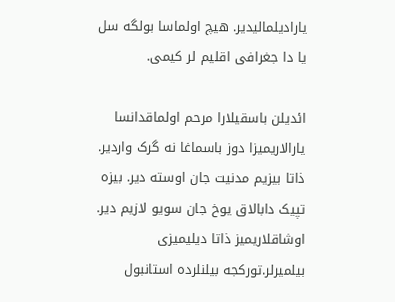یارادیلمالیدیر. هیچ اولماسا بولگه سل یا دا جغرافی اقلیم لر کیمی.

ائدیلن باسقیلارا مرحم اولماقدانسا یارالاریمیزا دوز باسماغا نه گرک واردیر. ذاتا بیزیم مدنیت جان اوسته دیر. بیزه تپیک دابالاق یوخ جان سویو لازیم دیر. اوشاقلاریمیز ذاتا دیلیمیزی بیلمیرلر.تورکجه بیلنلرده استانبول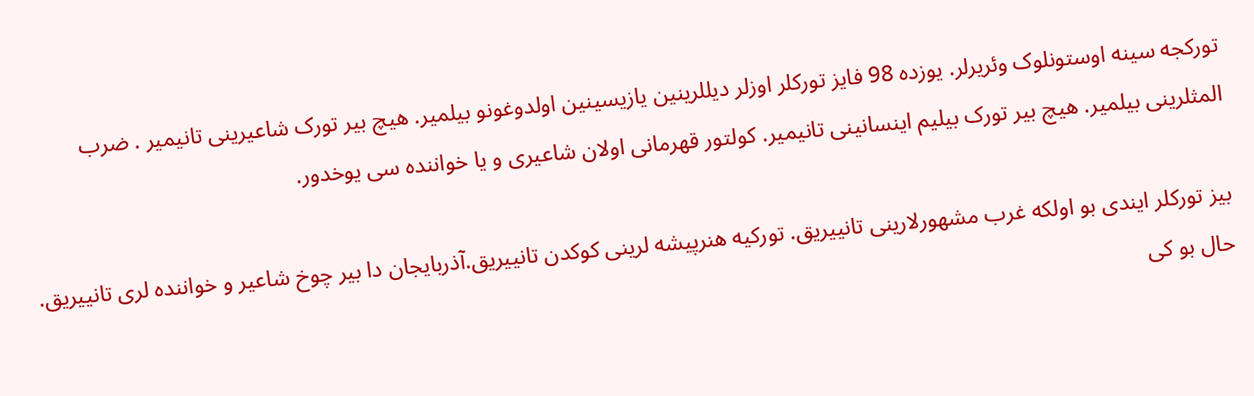تورکجه سینه اوستونلوک وئریرلر. یوزده 98 فایز تورکلر اوزلر دیللرینین یازیسینین اولدوغونو بیلمیر. هیچ بیر تورک شاعیرینی تانیمیر . ضرب المثلرینی بیلمیر. هیچ بیر تورک بیلیم اینسانینی تانیمیر. کولتور قهرمانی اولان شاعیری و یا خواننده سی یوخدور.

بیز تورکلر ایندی بو اولکه غرب مشهورلارینی تانییریق. تورکیه هنرپیشه لرینی کوکدن تانییریق.آذربایجان دا بیر چوخ شاعیر و خواننده لری تانییریق. حال بو کی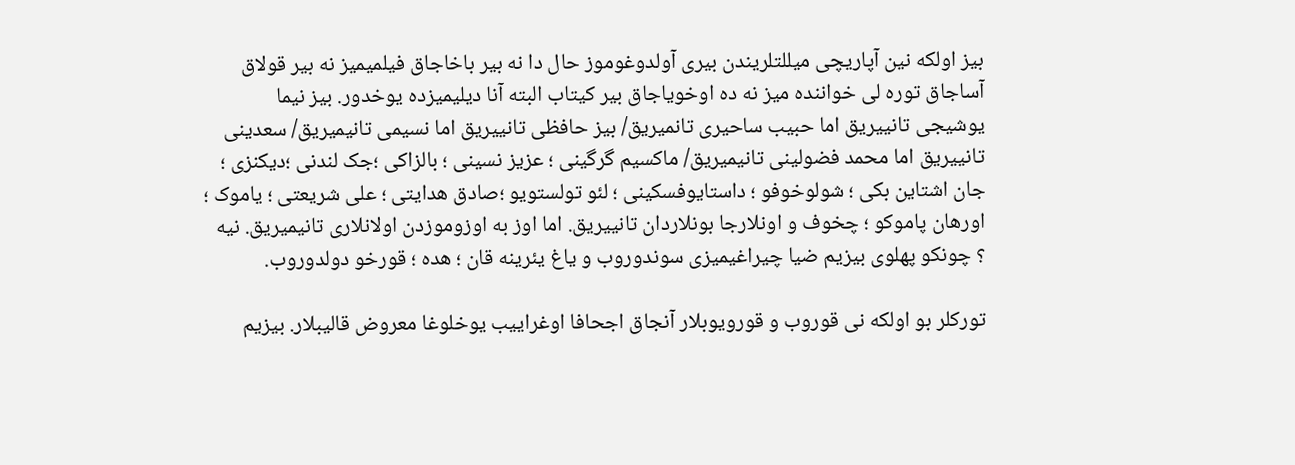بیز اولکه نین آپاریچی میللتلریندن بیری آولدوغوموز حال دا نه بیر باخاجاق فیلمیمیز نه بیر قولاق آساجاق توره لی خواننده میز نه ده اوخویاجاق بیر کیتاب البته آنا دیلیمیزده یوخدور. بیز نیما یوشیجی تانییریق اما حبیب ساحیری تانمیریق/ بیز حافظی تانییریق اما نسیمی تانیمیریق/ سعدینی تانییریق اما محمد فضولینی تانیمیریق/ ماکسیم گرگینی ؛ عزیز نسینی ؛ بالزاکی ؛جک لندنی ؛دیکنزی ؛ جان اشتاین بکی ؛ شولوخوفو ؛ داستایوفسکینی ؛ لئو تولستویو ؛صادق هدایتی ؛ علی شریعتی ؛ یاموک ؛ اورهان پاموکو ؛ چخوف و اونلارجا بونلاردان تانییریق. اما اوز به اوزوموزدن اولانلاری تانیمیریق. نیه ؟ چونکو پهلوی بیزیم ضیا چیراغیمیزی سوندوروب و یاغ یئرینه قان ؛ هده ؛ قورخو دولدوروب.

تورکلر بو اولکه نی قوروب و قورویوبلار آنجاق اجحافا اوغراییب یوخلوغا معروض قالیبلار. بیزیم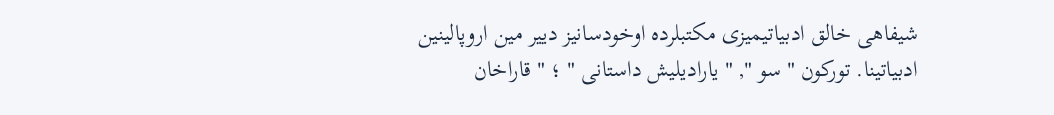شیفاهی خالق ادبیاتیمیزی مکتبلرده اوخودسانیز دییر مین اروپالینین ادبیاتینا. تورکون " سو ", " یارادیلیش داستانی " ؛ " قاراخان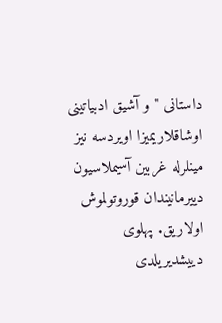داستانی " و آشیق ادبیاتینی اوشاقلاریمیزا اویردسه نیز مینلرله غربین آسیملاسیون دییرمانیندان قوروتولموش اولاریق. پهلوی دییشدیریلدی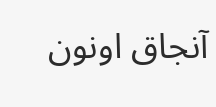آنجاق اونون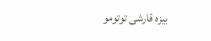بیزه قارشی توتومو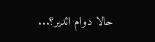حالا دوام ائدیر؟...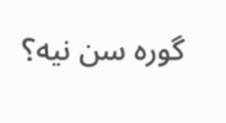گوره سن نیه؟